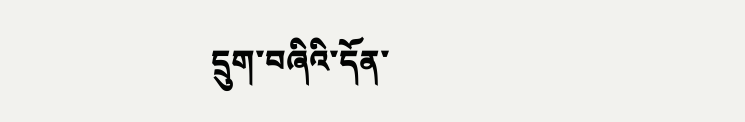དྲུག་བཞིའི་དོན་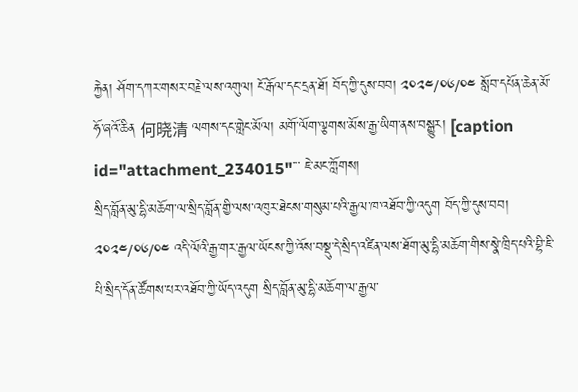རྐྱེན། ཤོག་དཀར་གསར་བརྗེ་ལས་འགུལ། ངོ་རྒོལ་དང་དྲན་ཐོ། བོད་ཀྱི་དུས་བབ། ༢༠༢༤/༠༦/༠༤ སློབ་དཔོན་ཆེན་མོ་ ཧོ་ཞའོ་ཆིན 何晓清 ལགས་དང་གླེང་མོལ། མགོ་ལོག་ལྕགས་མོས་རྒྱ་ཡིག་ནས་བསྒྱུར། [caption id="attachment_234015"་་་ ཇེ་མང་ཀློགས།
སྲིད་བློན་མུ་དྷི་མཆོག་ལ་སྲིད་བློན་གྱི་ལས་འཁུར་ཐེངས་གསུམ་པའི་རྒྱལ་ཁ་འཐོབ་ཀྱི་འདུག བོད་ཀྱི་དུས་བབ། ༢༠༢༤/༠༦/༠༤ འདི་ལོའི་རྒྱ་གར་རྒྱལ་ཡོངས་ཀྱི་འོས་བསྡུ་དེ་སྲིད་འཛིན་ལས་ཐོག་མུ་དྷི་མཆོག་གིས་སྣེ་ཁྲིད་པའི་བྷི་ཇི་པི་སྲིད་དོན་ཚོགས་པར་འཐོབ་ཀྱི་ཡོད་འདུག སྲིད་བློན་མུ་དྷི་མཆོག་ལ་རྒྱལ་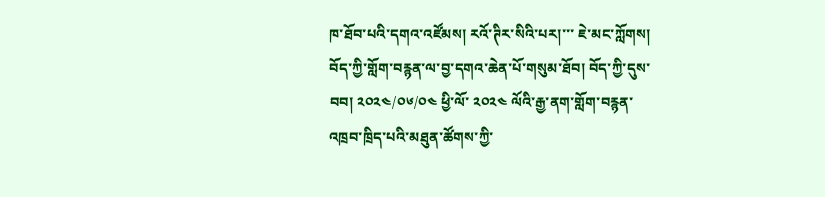ཁ་ཐོབ་པའི་དགའ་འཛོམས། རའོ་ཊིར་སིའི་པར།་་་ ཇེ་མང་ཀློགས།
བོད་ཀྱི་གློག་བརྙན་ལ་བྱ་དགའ་ཆེན་པོ་གསུམ་ཐོབ། བོད་ཀྱི་དུས་བབ། ༢༠༢༤/༠༦/༠༤ ཕྱི་ལོ་ ༢༠༢༤ ལོའི་རྒྱ་ནག་གློག་བརྙན་འཁྲབ་ཁྲིད་པའི་མཐུན་ཚོགས་ཀྱི་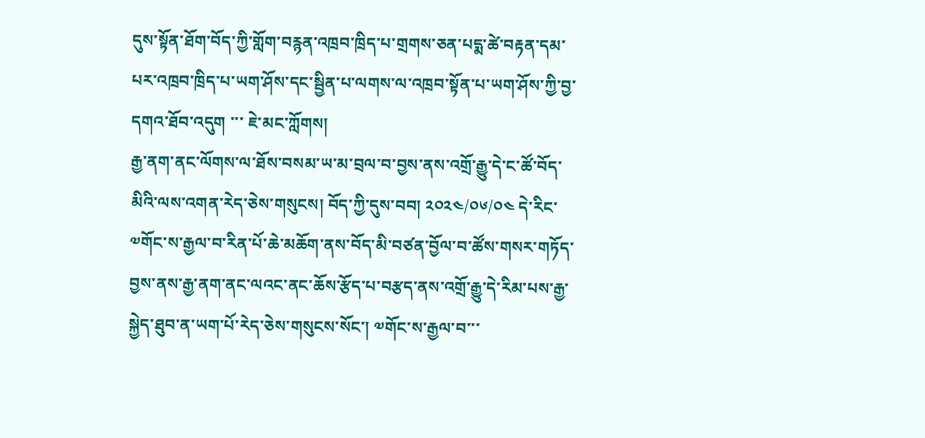དུས་སྟོན་ཐོག་བོད་ཀྱི་གློག་བརྙན་འཁྲབ་ཁྲིད་པ་གྲགས་ཅན་པདྨ་ཚེ་བརྟན་དམ་པར་འཁྲབ་ཁྲིད་པ་ཡག་ཤོས་དང་སྦྱིན་པ་ལགས་ལ་འཁྲབ་སྟོན་པ་ཡག་ཤོས་ཀྱི་བྱ་དགའ་ཐོབ་འདུག ་་་ ཇེ་མང་ཀློགས།
རྒྱ་ནག་ནང་ལོགས་ལ་ཐོས་བསམ་ཡ་མ་བྲལ་བ་བྱས་ནས་འགྲོ་རྒྱུ་དེ་ང་ཚོ་བོད་མིའི་ལས་འགན་རེད་ཅེས་གསུངས། བོད་ཀྱི་དུས་བབ། ༢༠༢༤/༠༦/༠༤ དེ་རིང་༧གོང་ས་རྒྱལ་བ་རིན་པོ་ཆེ་མཆོག་ནས་བོད་མི་བཙན་བྱོལ་བ་ཚོས་གསར་གཏོད་བྱས་ནས་རྒྱ་ནག་ནང་ལའང་ནང་ཆོས་རྩོད་པ་བརྩད་ནས་འགྲོ་རྒྱུ་དེ་རིམ་པས་རྒྱ་སྐྱེད་ཐུབ་ན་ཡག་པོ་རེད་ཅེས་གསུངས་སོང་། ༧གོང་ས་རྒྱལ་བ་་་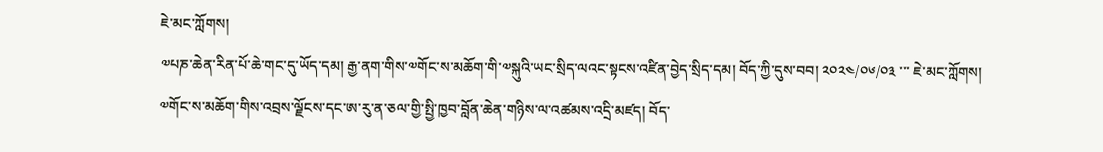ཇེ་མང་ཀློགས།
༧པཎ་ཆེན་རིན་པོ་ཆེ་གང་དུ་ཡོད་དམ། རྒྱ་ནག་གིས་༧གོང་ས་མཆོག་གི་༧སྐུའི་ཡང་སྲིད་ལའང་སྟངས་འཛིན་བྱེད་སྲིད་དམ། བོད་ཀྱི་དུས་བབ། ༢༠༢༤/༠༦/༠༣ ་་་ ཇེ་མང་ཀློགས།
༧གོང་ས་མཆོག་གིས་འབྲས་ལྗོངས་དང་ཨ་རུ་ན་ཅལ་གྱི་སྤྱི་ཁྱབ་བློན་ཆེན་གཉིས་ལ་འཚམས་འདྲི་མཛད། བོད་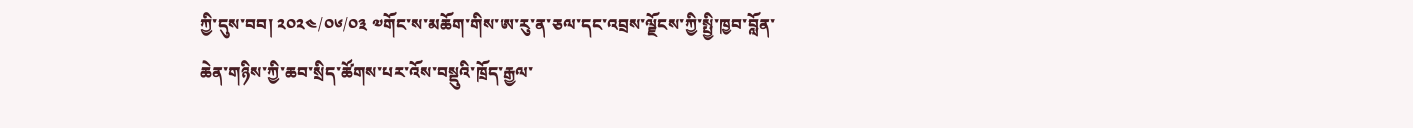ཀྱི་དུས་བབ། ༢༠༢༤/༠༦/༠༣ ༧གོང་ས་མཆོག་གིས་ཨ་རུ་ན་ཅལ་དང་འབྲས་ལྗོངས་ཀྱི་སྤྱི་ཁྱབ་བློན་ཆེན་གཉིས་ཀྱི་ཆབ་སྲིད་ཚོགས་པར་འོས་བསྡུའི་ཁྲོད་རྒྱལ་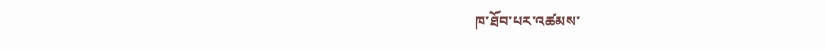ཁ་ཐོབ་པར་འཚམས་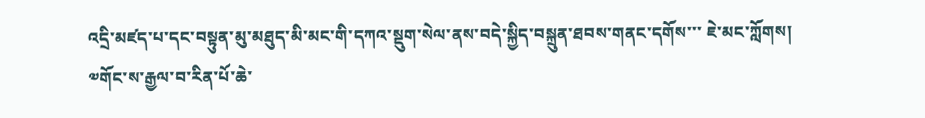འདྲི་མཛད་པ་དང་བསྟུན་མུ་མཐུད་མི་མང་གི་དཀའ་སྡུག་སེལ་ནས་བདེ་སྐྱིད་བསྐྲུན་ཐབས་གནང་དགོས་་་ ཇེ་མང་ཀློགས།
༧གོང་ས་རྒྱལ་བ་རིན་པོ་ཆེ་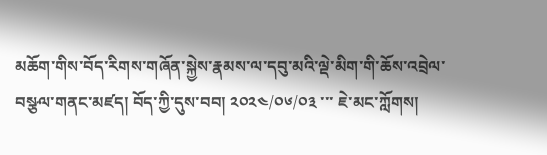མཆོག་གིས་བོད་རིགས་གཞོན་སྐྱེས་རྣམས་ལ་དབུ་མའི་ལྡེ་མིག་གི་ཆོས་འབྲེལ་བསྩལ་གནང་མཛད། བོད་ཀྱི་དུས་བབ། ༢༠༢༤/༠༦/༠༣ ་་་ ཇེ་མང་ཀློགས།